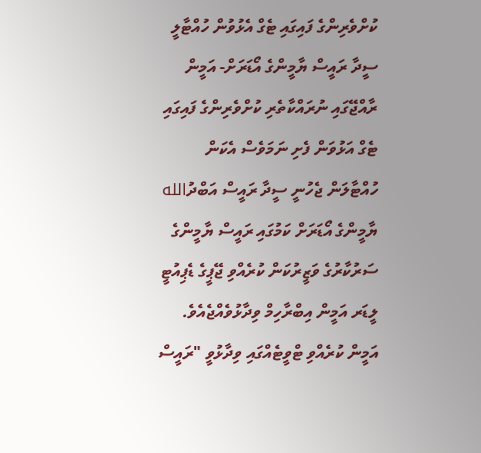ކުށްވެރިންގެ ފައިގައި ޓެގް އެޅުވުން ހުއްޓާލީ ސީދާ ރައީސް ޔާމީންގެ އޯޑަރަށް- އަމީން
ރާއްޖޭގައި ނުރައްކާތެރި ކުށްވެރިންގެ ފައިގައި ޓެގް އަޅުވަން ފެށި ނަމަވެސް އެކަން ހުއްޓާލަން ޖެހުނީ ސީދާ ރައީސް އަބްދުالله ޔާމީންގެ އޯޑަރަށް ކަމުގައި ރައީސް ޔާމީންގެ ސަރުކާރުގެ ވަޒީރުކަން ކުރެއްވި ޖޭޕީގެ ޑެޕިއުޓީ ލީޑަރ އަމީން އިބްރާހިމް ވިދާޅުވެއްޖެއެވެ.
އަމީން ކުރެއްވި ޓްވީޓެއްގައި ވިދާޅުވީ "ރައީސް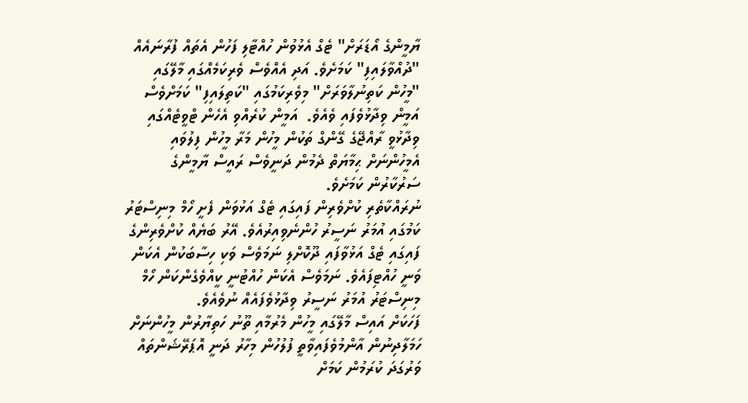ޔާމީންގެ އޯޑަރަށް" ޓެގް އެޅުވުން ހުއްޓާލި ފަހުން އެތައް ފުރާނައެއް "ދުއްވާލައިފި" ކަމަށެވެ. އަދި އެއްވެސް ވެރިކަމެއްގައި މާލޭގައި "މީހުން ކަތިނުލާވަރަށް" މިވެރިކަމުގައި "ކަތިލައިފި" ކަމަށްވެސް އަމީން ވިދާޅުވެފައި ވެއެވެ.  އަމީން ކުރެއްވި އެހެން ޓްވީޓެއްގައި ވިދާޅުވީ ރާއްޖޭގެ ގޭންގް ތަކުން މީހުން މަރާ މީހުން ފިލުވައި އެމީހުންނަށް ޙިމާޔަތް ދެމުން ދަނީވެސް ރައީސް ޔާމީންގެ ސަރުކާރުން ކަމަށެވެ.
ނުރައްކާތެރި ކުށްވެރިން ފައިގައި ޓެގް އަޅުވަން ފެށީ ހޯމް މިނިސްޓަރު ކަމުގައި އުމަރު ނަސީރު ހުންނެވިއިރުއެވެ. އޭރު ބަޔެއް ކުށްވެރިންގެ ފައިގައި ޓެގް އަޅުވާފައި ދޫކޮށްލި ނަމަވެސް ވަކި ހިސާބަކުން އެކަން ވަނީ ހުއްޓިފައެވެ. ނަމަވެސް އެކަން ހުއްޓުނީ ކީއްވެގެންކަން ހޯމް މިނިސްޓަރު އުމަރު ނަސީރު ވިދާޅުވެފައެއް ނުވެއެވެ.
ފަހަކަށް އައިސް މާލޭގައި މީހުން މެރުމާއި ތޫނު ހަތިޔާރުން މީހުންނަށް ހަމަލާދިނުން އާންމުވެފައިވާތީ ފުލުހުން މިހާރު ދަނީ އޮޕަރޭޝަންތައް ވަރުގަދަ ކުރަމުން ކަމަށް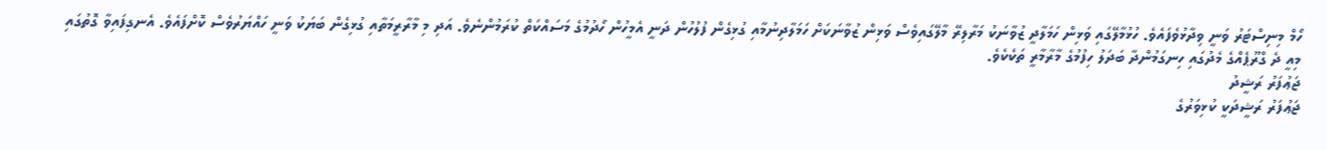ހޯމް މިނިސްޓަރު ވަނީ ވިދާޅުވެފައެވެ. ހުޅުމާލޭގައި ވަޅިން ހަމަލާދީ ޒުވާނަކު މަރާލިރޭ މާލޭގައިވެސް ވަޅިން ޒުވާނަކަށް ހަމަލާދިނުމާއި ގުޅިގެން ފުލުހުން ދަނީ އެމީހުން ހޯދުމުގެ މަސައްކަތް ކުރަމުންނެވެ. އަދި މި މާރާރީމަތާއި ގުޅިގެން ބަޔަކު ވަނީ ހައްޔަރުވެސް ކޮށްފައެވެ. އެނގިފައިވާ ގޮތުގައި މިއީ ދެ ގްރޫޕެއްގެ މެދުގައި ހިނގަމުންދާ ބަދަލު ހިފުމުގެ މާރާމާރީ ތަކެކެވެ.
ޖަޢުފަރު ރަޝީދު
ޖަޢުފަރު ރަޝީދަކީ ކުޅިވަރުގެ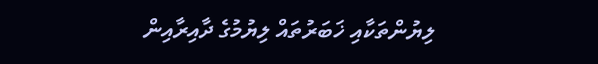ލިޔުންތަކާއި ޚަބަރުތައް ލިޔުމުގެ ދާއިރާއިން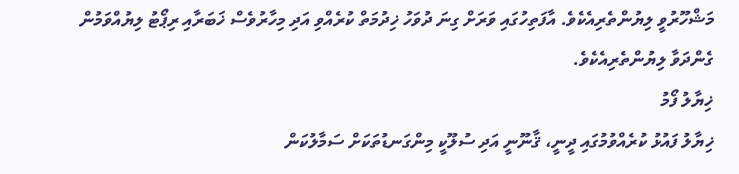މަޝްހޫރުވީ ލިޔުންތެރިއެކެވެ. އާފަތިހުގައި ވަރަށް ގިނަ ދުވަހު ޚިދުމަތް ކުރެއްވި އަދި މިހާރުވެސް ޚަބަރާއި ރިޕޯޓު ލިޔުއްވަމުން ގެންދަވާ ލިޔުންތެރިއެކެވެ.
ޚިޔާލު ފޯމު
ޚިޔާލު ފައުޅު ކުރެއްވުމުގައި ދީނީ، ޤާނޫނީ އަދި ސުލޫކީ މިންގަނޑުތަކަށް ސަމާލުކަން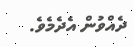ދެއްވުން އެދެމެވެ.